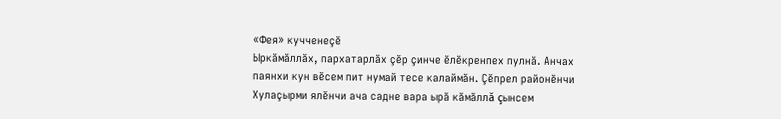«Фея» кучченеçӗ
Ыркăмăллăх, пархатарлăх çӗр çинче ӗлӗкренпех пулнă. Анчах паянхи кун вӗсем пит нумай тесе калаймăн. Çӗпрел районӗнчи Хулаçырми ялӗнчи ача садне вара ырă кăмăллă çынсем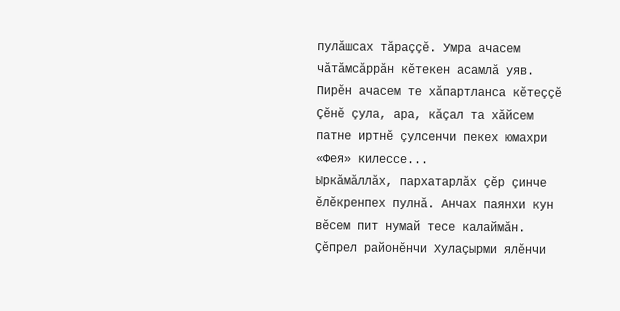пулăшсах тăраççӗ. Умра ачасем чăтăмсăррăн кӗтекен асамлă уяв. Пирӗн ачасем те хăпартланса кӗтеççӗ Çӗнӗ çула, ара, кăçал та хăйсем патне иртнӗ çулсенчи пекех юмахри «Фея» килессе...
Ыркăмăллăх, пархатарлăх çӗр çинче ӗлӗкренпех пулнă. Анчах паянхи кун вӗсем пит нумай тесе калаймăн. Çӗпрел районӗнчи Хулаçырми ялӗнчи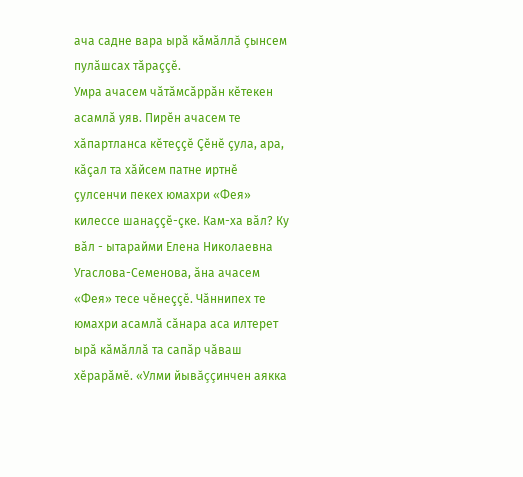ача садне вара ырă кăмăллă çынсем пулăшсах тăраççӗ.
Умра ачасем чăтăмсăррăн кӗтекен асамлă уяв. Пирӗн ачасем те хăпартланса кӗтеççӗ Çӗнӗ çула, ара, кăçал та хăйсем патне иртнӗ çулсенчи пекех юмахри «Фея» килессе шанаççӗ-çке. Кам-ха вăл? Ку вăл - ытарайми Елена Николаевна Угаслова-Семенова, ăна ачасем «Фея» тесе чӗнеççӗ. Чăннипех те юмахри асамлă сăнара аса илтерет ырă кăмăллă та сапăр чăваш хӗрарăмӗ. «Улми йывăççинчен аякка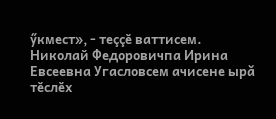ӳкмест», - теççӗ ваттисем. Николай Федоровичпа Ирина Евсеевна Угасловсем ачисене ырă тӗслӗх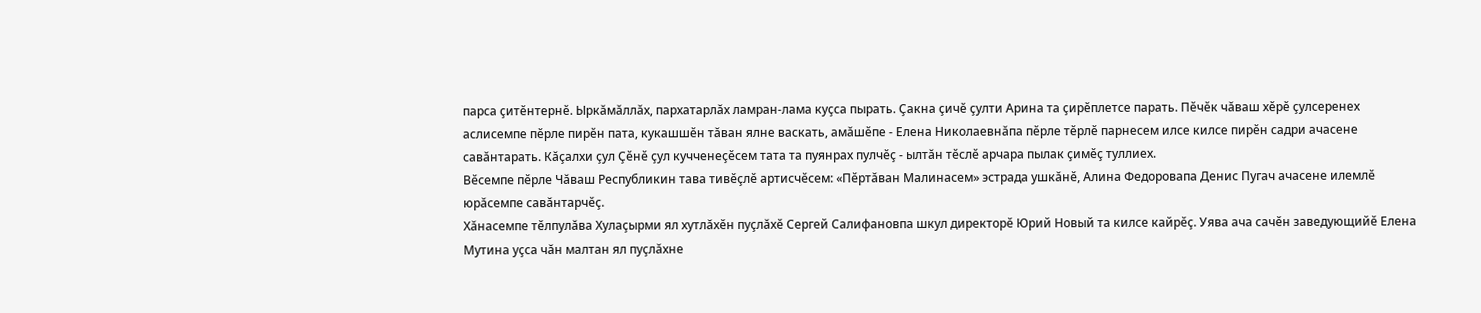парса çитӗнтернӗ. Ыркăмăллăх, пархатарлăх ламран-лама куçса пырать. Çакна çичӗ çулти Арина та çирӗплетсе парать. Пӗчӗк чăваш хӗрӗ çулсеренех аслисемпе пӗрле пирӗн пата, кукашшӗн тăван ялне васкать, амăшӗпе - Елена Николаевнăпа пӗрле тӗрлӗ парнесем илсе килсе пирӗн садри ачасене савăнтарать. Кăçалхи çул Çӗнӗ çул кучченеçӗсем тата та пуянрах пулчӗç - ылтăн тӗслӗ арчара пылак çимӗç туллиех.
Вӗсемпе пӗрле Чăваш Республикин тава тивӗçлӗ артисчӗсем: «Пӗртăван Малинасем» эстрада ушкăнӗ, Алина Федоровапа Денис Пугач ачасене илемлӗ юрăсемпе савăнтарчӗç.
Хăнасемпе тӗлпулăва Хулаçырми ял хутлăхӗн пуçлăхӗ Сергей Салифановпа шкул директорӗ Юрий Новый та килсе кайрӗç. Уява ача сачӗн заведующийӗ Елена Мутина уçса чăн малтан ял пуçлăхне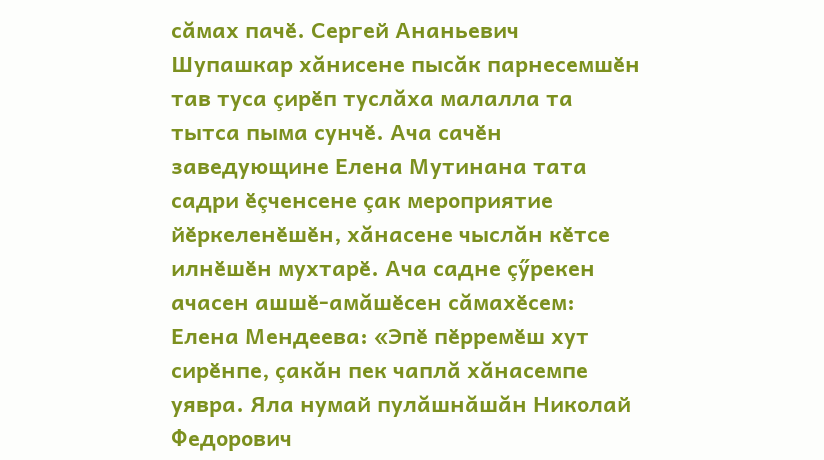сăмах пачӗ. Сергей Ананьевич Шупашкар хăнисене пысăк парнесемшӗн тав туса çирӗп туслăха малалла та тытса пыма сунчӗ. Ача сачӗн заведующине Елена Мутинана тата садри ӗçченсене çак мероприятие йӗркеленӗшӗн, хăнасене чыслăн кӗтсе илнӗшӗн мухтарӗ. Ача садне çӳрекен ачасен ашшӗ-амăшӗсен сăмахӗсем:
Елена Мендеева: «Эпӗ пӗрремӗш хут сирӗнпе, çакăн пек чаплă хăнасемпе уявра. Яла нумай пулăшнăшăн Николай Федорович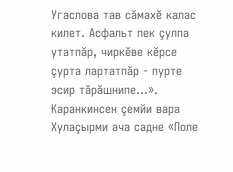Угаслова тав сăмахӗ калас килет. Асфальт пек çулпа утатпăр, чиркӗве кӗрсе çурта лартатпăр - пурте эсир тăрăшнипе…».
Каранкинсен çемйи вара Хулаçырми ача садне «Поле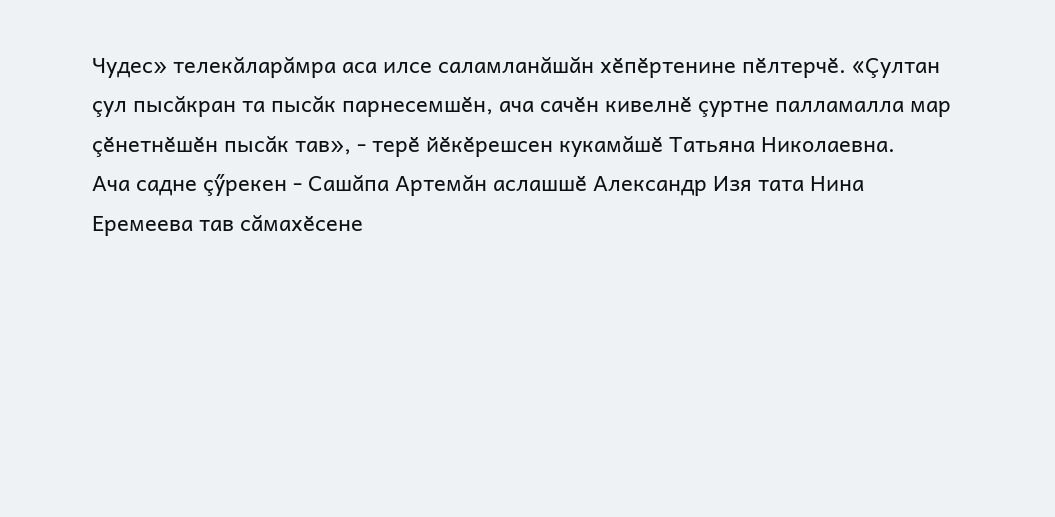Чудес» телекăларăмра аса илсе саламланăшăн хӗпӗртенине пӗлтерчӗ. «Çултан çул пысăкран та пысăк парнесемшӗн, ача сачӗн кивелнӗ çуртне палламалла мар çӗнетнӗшӗн пысăк тав», - терӗ йӗкӗрешсен кукамăшӗ Татьяна Николаевна.
Ача садне çӳрекен - Сашăпа Артемăн аслашшӗ Александр Изя тата Нина Еремеева тав сăмахӗсене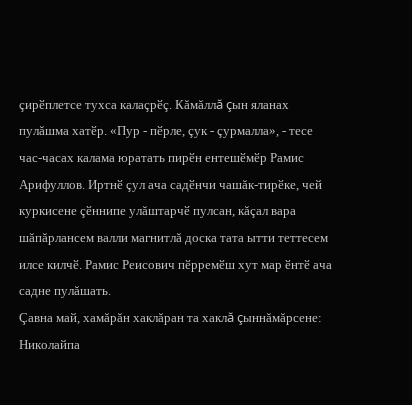çирӗплетсе тухса калаçрӗç. Кăмăллă çын яланах пулăшма хатӗр. «Пур - пӗрле, çук - çурмалла», - тесе час-часах калама юратать пирӗн ентешӗмӗр Рамис Арифуллов. Иртнӗ çул ача садӗнчи чашăк-тирӗке, чей куркисене çӗннипе улăштарчӗ пулсан, кăçал вара шăпăрлансем валли магнитлă доска тата ытти теттесем илсе килчӗ. Рамис Реисович пӗрремӗш хут мар ӗнтӗ ача садне пулăшать.
Çавна май, хамăрăн хаклăран та хаклă çыннăмăрсене: Николайпа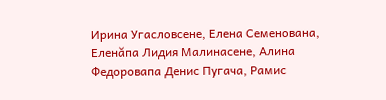Ирина Угасловсене, Елена Семенована, Еленăпа Лидия Малинасене, Алина Федоровапа Денис Пугача, Рамис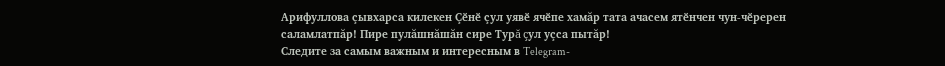Арифуллова çывхарса килекен Çӗнӗ çул уявӗ ячӗпе хамăр тата ачасем ятӗнчен чун-чӗререн саламлатпăр! Пире пулăшнăшăн сире Турă çул уçса пытăр!
Следите за самым важным и интересным в Telegram-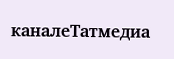каналеТатмедиа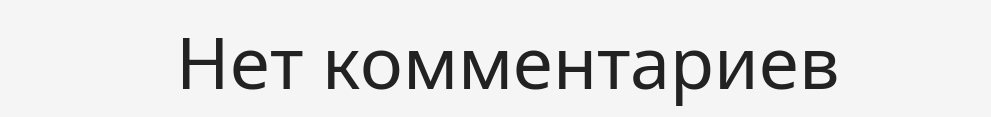Нет комментариев